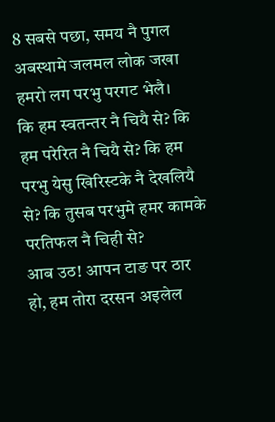8 सबसे पछा, समय नै पुगल अबस्थामे जलमल लोक जखा हमरो लग परभु परगट भेलै।
कि हम स्वतन्तर नै चियै से? कि हम परेरित नै चियै से? कि हम परभु येसु खिरिस्टके नै देखलियै से? कि तुसब परभुमे हमर कामके परतिफल नै चिही से?
आब उठ! आपन टाङ पर ठार हो, हम तोरा दरसन अइलेल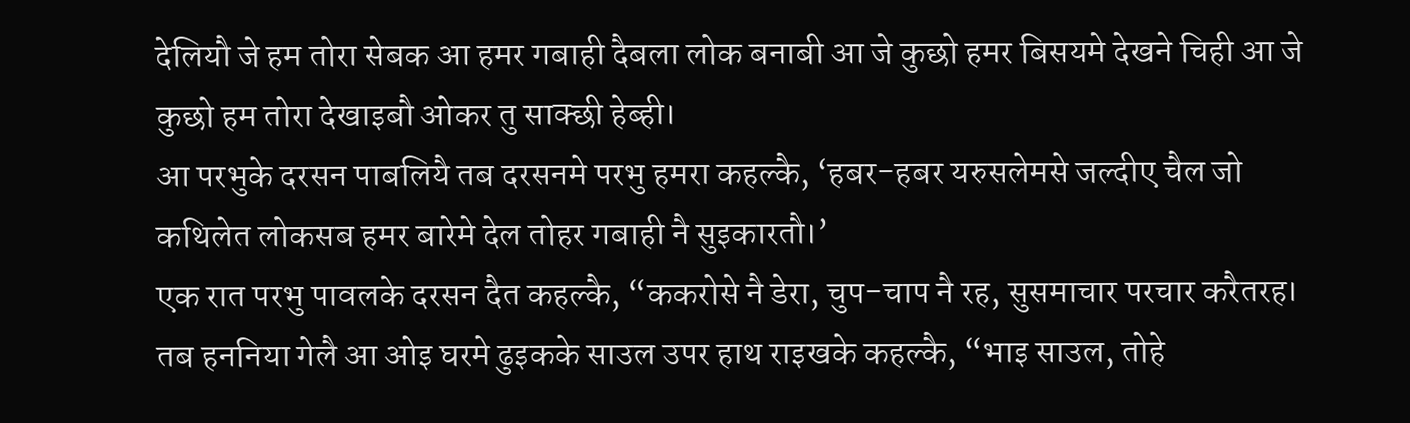देलियौ जे हम तोरा सेबक आ हमर गबाही दैबला लोक बनाबी आ जे कुछो हमर बिसयमे देखने चिही आ जे कुछो हम तोरा देखाइबौ ओकर तु साक्छी हेब्ही।
आ परभुके दरसन पाबलियै तब दरसनमे परभु हमरा कहल्कै, ‘हबर-हबर यरुसलेमसे जल्दीए चैल जो कथिलेत लोकसब हमर बारेमे देल तोहर गबाही नै सुइकारतौ।’
एक रात परभु पावलके दरसन दैत कहल्कै, “ककरोसे नै डेरा, चुप-चाप नै रह, सुसमाचार परचार करैतरह।
तब हननिया गेलै आ ओइ घरमे ढुइकके साउल उपर हाथ राइखके कहल्कै, “भाइ साउल, तोहे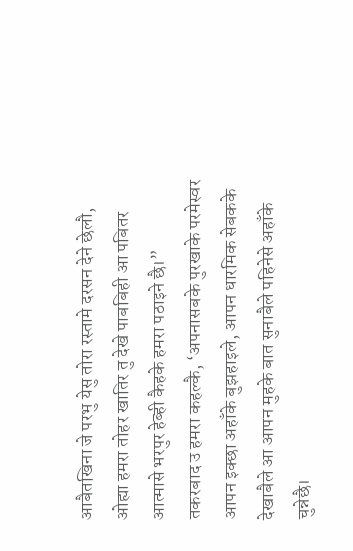आबैतखिना जे परभु येसु तोरा रस्तामे दरसन देने छेलौ, ओह्या हमरा तोहर खातिर तु देखे पाबबिही आ पबितर आत्मासे भरपुर हेब्ही कैहके हमरा पठाइने छै।”
तकरबाद उ हमरा कहल्कै, ‘अपनासबके पुरखाके परमेस्वर आपन इक्छा अहाँके बुझहाइले, आपन धारमिक सेबकके देखाबैले आ आपन मुहके बात सुनाबैले पहिनेसे अहाँके चुन्नेछै।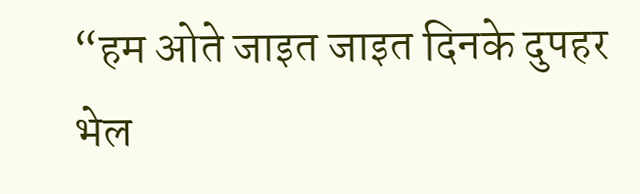“हम ओते जाइत जाइत दिनके दुपहर भेल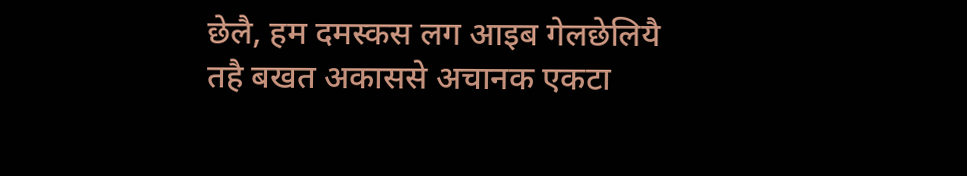छेलै, हम दमस्कस लग आइब गेलछेलियै तहै बखत अकाससे अचानक एकटा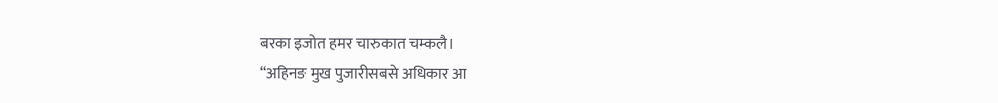बरका इजोत हमर चारुकात चम्कलै।
“अहिनङ मुख पुजारीसबसे अधिकार आ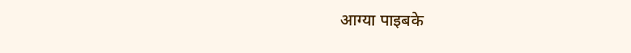आग्या पाइबके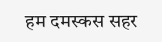हम दमस्कस सहर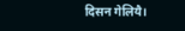दिसन गेलियै।